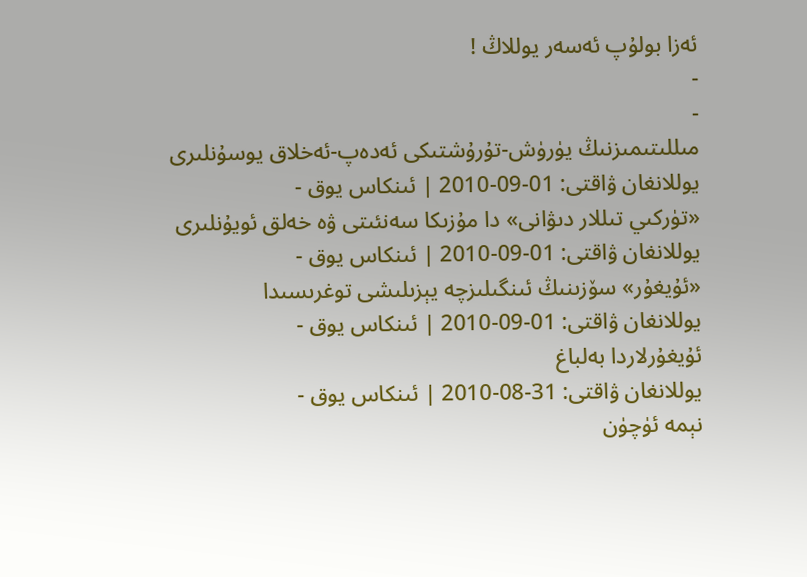ئەزا بولۇپ ئەسەر يوللاڭ !
-
-
مىللىتىمىزنىڭ يۈرۈش-تۇرۇشتىكى ئەدەپ-ئەخلاق يوسۇنلىرى
يوللانغان ۋاقتى: 01-09-2010 | ئىنكاس يوق -
«تۈركىي تىللار دىۋانى» دا مۇزىكا سەنئىتى ۋە خەلق ئويۇنلىرى
يوللانغان ۋاقتى: 01-09-2010 | ئىنكاس يوق -
«ئۇيغۇر» سۆزىنىڭ ئىنگىلىزچە يېزىلىشى توغرىسىدا
يوللانغان ۋاقتى: 01-09-2010 | ئىنكاس يوق -
ئۇيغۇرلاردا بەلباغ
يوللانغان ۋاقتى: 31-08-2010 | ئىنكاس يوق -
نېمە ئۈچۈن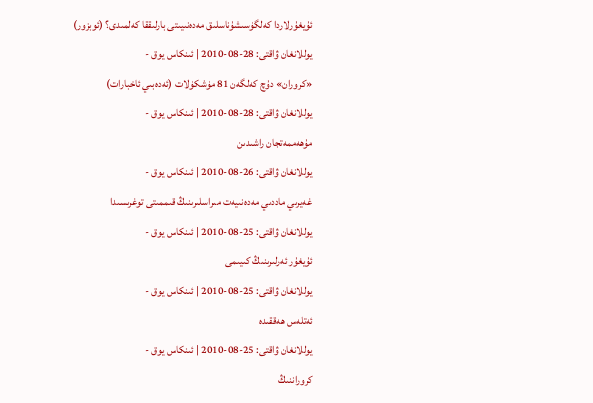ئۇيغۇرلاردا كەلگۈسىشۇناسلىق مەدەنىيىتى بارلىققا كەلمىدى؟ (ئوبزور)
يوللانغان ۋاقتى: 28-08-2010 | ئىنكاس يوق -
«كروران» دۇچ كەلگەن 81 مۈشكۈلات (ئەدەبىي ئاخبارات)
يوللانغان ۋاقتى: 28-08-2010 | ئىنكاس يوق -
مۇھەممەتجان راشىدىن
يوللانغان ۋاقتى: 26-08-2010 | ئىنكاس يوق -
غەيرىي ماددىي مەدەنىيەت مىراسلىرىنىڭ قىممىتى توغرىسىدا
يوللانغان ۋاقتى: 25-08-2010 | ئىنكاس يوق -
ئۇيغۇر ئەرلىرىنىڭ كىيىمى
يوللانغان ۋاقتى: 25-08-2010 | ئىنكاس يوق -
ئەتلەس ھەققىدە
يوللانغان ۋاقتى: 25-08-2010 | ئىنكاس يوق -
كروراننىڭ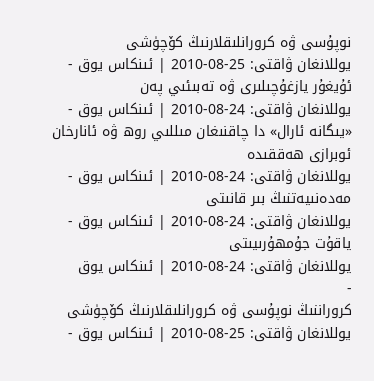نوپۇسى ۋە كرورانلىقلارنىڭ كۆچۈشى
يوللانغان ۋاقتى: 25-08-2010 | ئىنكاس يوق -
ئۇيغۇر يازغۇچىلىرى ۋە تەبىئىي پەن
يوللانغان ۋاقتى: 24-08-2010 | ئىنكاس يوق -
«يىگانە ئارال» دا چاقنىغان مىللىي روھ ۋە ئانارخان ئوبرازى ھەققىدە
يوللانغان ۋاقتى: 24-08-2010 | ئىنكاس يوق -
مەدەنىيەتنىڭ بىر قانىتى
يوللانغان ۋاقتى: 24-08-2010 | ئىنكاس يوق -
ياقۇت جۇمھۇرىيىتى
يوللانغان ۋاقتى: 24-08-2010 | ئىنكاس يوق
-
كروراننىڭ نوپۇسى ۋە كرورانلىقلارنىڭ كۆچۈشى
يوللانغان ۋاقتى: 25-08-2010 | ئىنكاس يوق -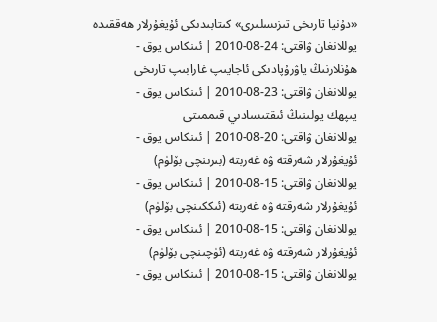«دۇنيا تارىخى تىزىسلىرى» كىتابىدىكى ئۇيغۇرلار ھەققىدە
يوللانغان ۋاقتى: 24-08-2010 | ئىنكاس يوق -
ھۇنلارنىڭ ياۋرۇپادىكى ئاجايىپ غارابىپ تارىخى
يوللانغان ۋاقتى: 23-08-2010 | ئىنكاس يوق -
يىپهك يولىنىڭ ئىقتىسادىي قىممىتى
يوللانغان ۋاقتى: 20-08-2010 | ئىنكاس يوق -
ئۇيغۇرلار شەرقتە ۋە غەربتە (بىرىنچى بۆلۈم)
يوللانغان ۋاقتى: 15-08-2010 | ئىنكاس يوق -
ئۇيغۇرلار شەرقتە ۋە غەربتە (ئىككىنچى بۆلۈم)
يوللانغان ۋاقتى: 15-08-2010 | ئىنكاس يوق -
ئۇيغۇرلار شەرقتە ۋە غەربتە (ئۈچىنچى بۆلۈم)
يوللانغان ۋاقتى: 15-08-2010 | ئىنكاس يوق -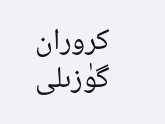كروران گۈزىلى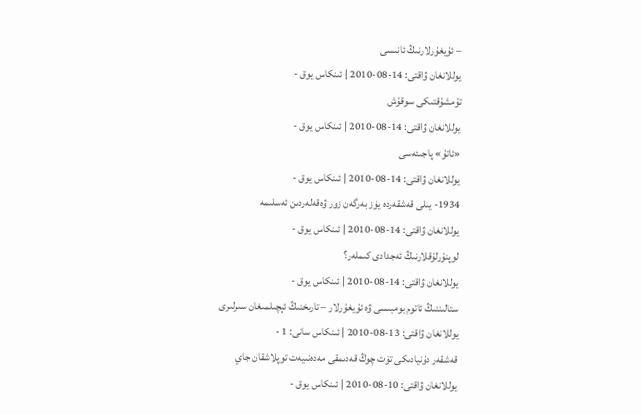– ئۇيغۇرلارنىڭ ئانىسى
يوللانغان ۋاقتى: 14-08-2010 | ئىنكاس يوق -
تۇمشۇقتىكى سوقۇش
يوللانغان ۋاقتى: 14-08-2010 | ئىنكاس يوق -
«ئاتۇ» پاجىئەسى
يوللانغان ۋاقتى: 14-08-2010 | ئىنكاس يوق -
1934- يىلى قەشقەردە يۈز بەرگەن زور ۋەقەلەردىن ئەسلىمە
يوللانغان ۋاقتى: 14-08-2010 | ئىنكاس يوق -
لوپنۇرلۇقلارنىڭ ئەجدادى كىملەر؟
يوللانغان ۋاقتى: 14-08-2010 | ئىنكاس يوق -
ستالىننىڭ ئاتوم بومبىسى ۋە ئۇيغۇرلار – تارىخنىڭ ئېچىلمىغان سىرلىرى
يوللانغان ۋاقتى: 13-08-2010 | ئىنكاس سانى: 1 -
قەشقەر دۇنيادىكى تۆت چوڭ قەدىمقى مەدەنىيەت توپلاشقان جاي
يوللانغان ۋاقتى: 10-08-2010 | ئىنكاس يوق -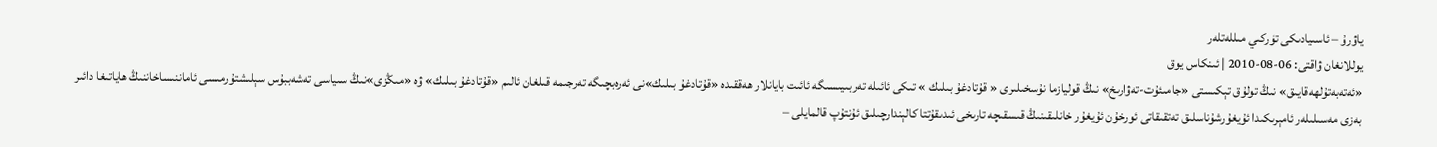ياۋرۇ – ئاسىيادىكى تۈركىي مىللەتلەر
يوللانغان ۋاقتى: 06-08-2010 | ئىنكاس يوق
«ئەتەبەتۇلھەقايىق» نىڭ تولۇق تېكىستى «جامىئۇت-تەۋارىخ» نىڭ قوليازما نۇسخىلىرى « قۇتادغۇ بىلىك » تىكى ئائىلە تەربىيىسىگە ئائىت بايانلار ھەققىدە «قۇتادغۇ بىلىك»نى ئەرەبچىگە تەرجىمە قىلغان ئالىم «قۇتادغۇ بىلىك» ۋە «مىڭزى»نىڭ سىياسى تەشەببۇس سېلىشتۇرمىسى ئاماننىساخاننىڭ ھاياتىغا دائىر بەزى مەسىلىلەر ئامېرىكىدا ئۇيغۇرشۇناسلىق تەتقىقاتى ئورخۇن ئۇيغۇر خانلىقىنىڭ قىسقىچە تارىخى ئىدىقۇتتا كالېندارچىلىق ئۇنتۇپ قالمايلى –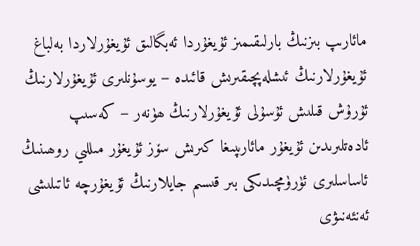مائارىپ بىزنىڭ بارلىقىمىز ئۇيغۇردا ئەبگالىق ئۇيغۇرلاردا بەلباغ ئۇيغۇرلارنىڭ ئىشلەپچىقىرىش قائىدە – يوسۇنلىرى ئۇيغۇرلارنىڭ ئۇرۇش قىلىش ئۇسۇلى ئۇيغۇرلارنىڭ ھۈنەر – كەسىپ ئادەتلىرىدىن ئۇيغۇر مائارىپىغا كىرىش سۆز ئۇيغۇر مىللىي روھىنىڭ ئاساسلىرى ئۈرۈمچىدىكى بىر قىسىم جايلارنىڭ ئۇيغۇرچە ئاتىلىشى ئەنئەنىۋى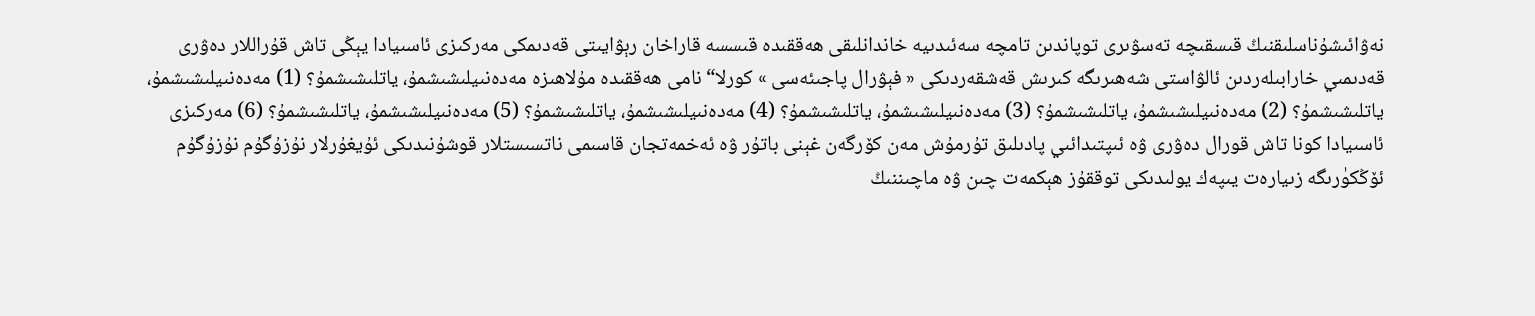نەۋائىشۇناسلىقنىڭ قىسقىچە تەسۋىرى توپاندىن تامچە سەئىدىيە خاندانلىقى ھەققىدە قىسسە قاراخان رېۋايىتى قەدىمكى مەركىزى ئاسىيادا يېڭى تاش قۇراللار دەۋرى قەدىمىي خارابىلەردىن ئالۋاستى شەھىرىگە كىرىش قەشقەردىكى « فېۋرال پاجىئەسى » كورلا“ نامى ھەققىدە مۇلاھىزە مەدەنىيلىشىشمۇ، ياتلىشىشمۇ؟ (1) مەدەنىيلىشىشمۇ، ياتلىشىشمۇ؟ (2) مەدەنىيلىشىشمۇ، ياتلىشىشمۇ؟ (3) مەدەنىيلىشىشمۇ، ياتلىشىشمۇ؟ (4) مەدەنىيلىشىشمۇ، ياتلىشىشمۇ؟ (5) مەدەنىيلىشىشمۇ، ياتلىشىشمۇ؟ (6) مەركىزى ئاسىيادا كونا تاش قورال دەۋرى ۋە ئىپتىدائىي پادىلىق تۇرمۇش مەن كۆرگەن غېنى باتۇر ۋە ئەخمەتجان قاسىمى ناتسىستلار قوشۇنىدىكى ئۇيغۇرلار نۇزۇگۇم نۇزۇگۇم ئۆڭكۈرىگە زىيارەت يىپەك يولىدىكى توققۇز ھېكمەت چىن ۋە ماچىننىڭ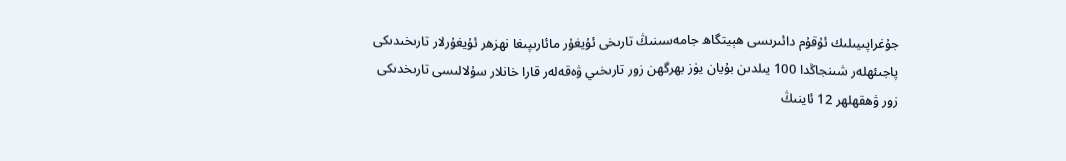جۇغراپىيىلىك ئۇقۇم دائىرىسى ھېيتگاھ جامەسىنىڭ تارىخى ئۇيغۇر مائارىپىغا نهزهر ئۇيغۇرلار تارىخىدىكى پاجىئهلەر شىنجاڭدا 100 يىلدىن بۇيان يۈز بهرگهن زور تارىخىي ۋەقەلەر قارا خانلار سۇلالىسى تارىخدىكى زور ۋهقهلهر 12 ئاينىڭ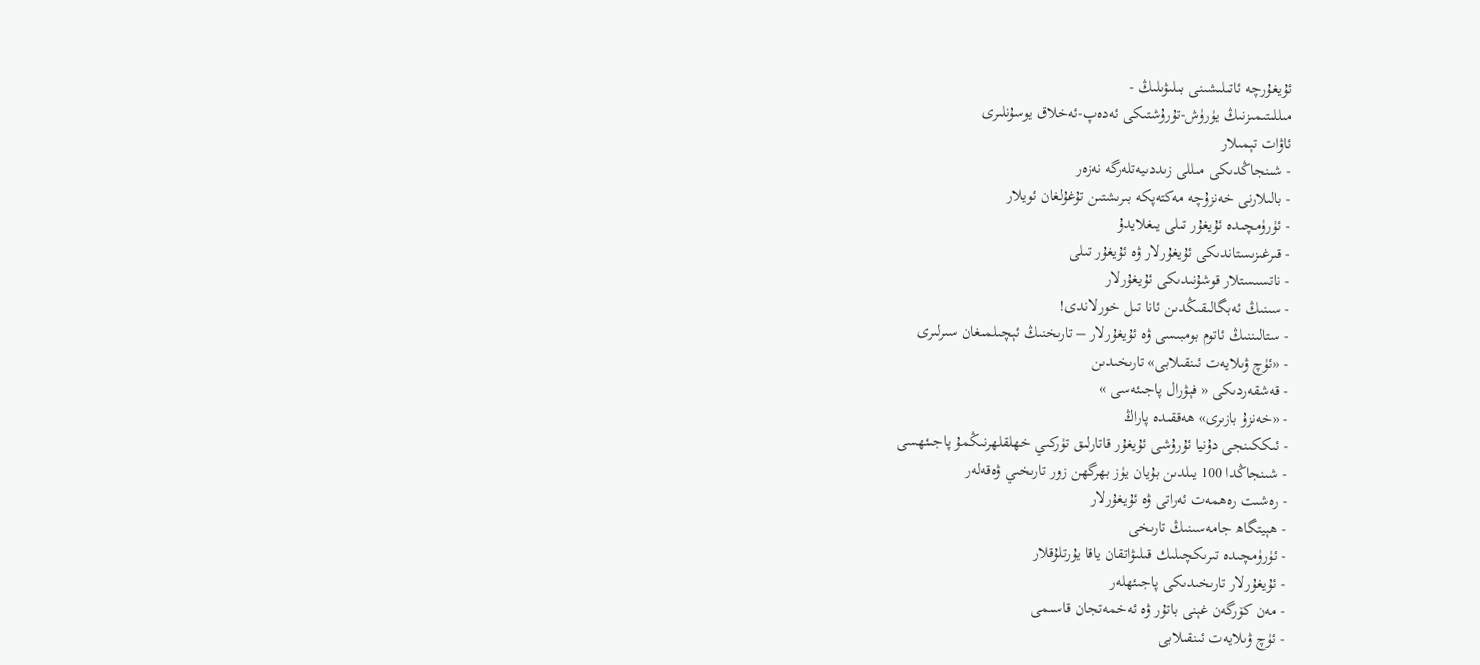ئۇيغۇرچە ئاتىلىشىنى بىلىۋىلىڭ -
مىللىتىمىزنىڭ يۈرۈش-تۇرۇشتىكى ئەدەپ-ئەخلاق يوسۇنلىرى
ئاۋات تېمىلار
- شىنجاڭدىكى مىللى زىددىيەتلەرگە نەزەر
- بالىلارنى خەنزۇچە مەكتەپكە بىرىشتىن تۇغۇلغان ئويلار
- ئۈرۈمچىدە ئۇيغۇر تىلى يىغلايدۇ
- قىرغىزىستاندىكى ئۇيغۇرلار ۋە ئۇيغۇر تىلى
- ناتسىستلار قوشۇنىدىكى ئۇيغۇرلار
- سىنىڭ ئەبگالىقىڭدىن ئانا تىل خورلاندى!
- ستالىننىڭ ئاتوم بومبىسى ۋە ئۇيغۇرلار – تارىخنىڭ ئېچىلمىغان سىرلىرى
- «ئۈچ ۋىلايەت ئىنقىلابى» تارىخىدىن
- قەشقەردىكى « فېۋرال پاجىئەسى »
- «خەنزۇ بازىرى» ھەققىدە پاراڭ
- ئىككىنجى دۇنيا ئۇرۇشى ئۇيغۇر قاتارلىق تۈركىي خهلقلهرنىڭمۇ پاجىئهسى
- شىنجاڭدا 100 يىلدىن بۇيان يۈز بهرگهن زور تارىخىي ۋەقەلەر
- رەشىت رەھمەت ئەراتى ۋە ئۇيغۇرلار
- ھېيتگاھ جامەسىنىڭ تارىخى
- ئۈرۈمچىدە تىرىكچىلىك قىلىۋاتقان ياقا يۇرتلۇقلار
- ئۇيغۇرلار تارىخىدىكى پاجىئهلەر
- مەن كۆرگەن غېنى باتۇر ۋە ئەخمەتجان قاسىمى
- ئۈچ ۋىلايەت ئىنقىلابى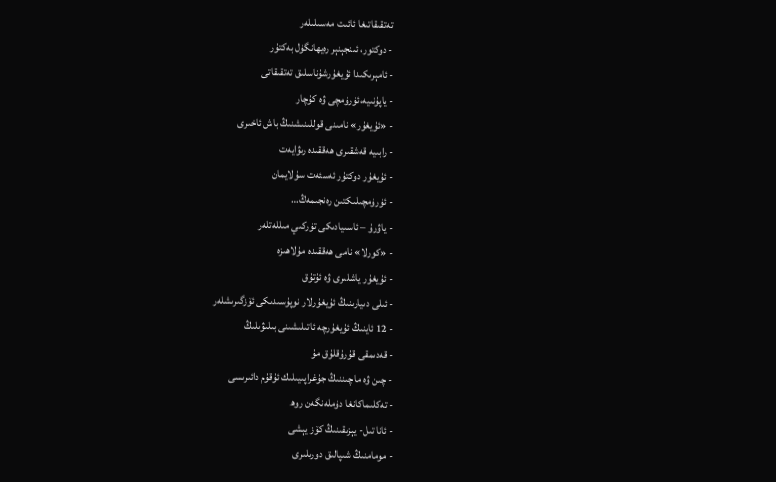تەتقىقاتىغا ئائىت مەسىلىلەر
- دوكتور، ئىنجېنېر رەيھانگۈل بەكتۇر
- ئامېرىكىدا ئۇيغۇرشۇناسلىق تەتقىقاتى
- ياپۇنىيە،ئۈرۈمچى ۋە كۇچار
- «ئۇيغۇر» نامىنى قوللىنىشنىڭ باش ئاخىرى
- رابىيە قەشقىرى ھەققىدە رىۋايەت
- ئۇيغۇر دوكتۇر ئەسئەت سۇلايمان
- ئۈرۈمچىلىكتىن رەنجىمەڭ…
- ياۋرۇ – ئاسىيادىكى تۈركىي مىللەتلەر
- «كورلا» نامى ھەققىدە مۇلاھىزە
- ئۇيغۇر ياشلىرى ۋە ئۇتۇق
- ئىلى دىيارىنىڭ ئۇيغۇرلار نوپۇسىدىكى ئۆزگىرىشلەر
- 12 ئاينىڭ ئۇيغۇرچە ئاتىلىشىنى بىلىۋىلىڭ
- قەدىمقى قۇرۇقلۇق مۇ
- چىن ۋە ماچىننىڭ جۇغراپىيىلىك ئۇقۇم دائىرىسى
- تەكلىماكانغا دۈملەنگەن روھ
- ئانا تىل- يېزىقىنىڭ كۆز يېشى
- مومامنىڭ شىپالىق دورىلىرى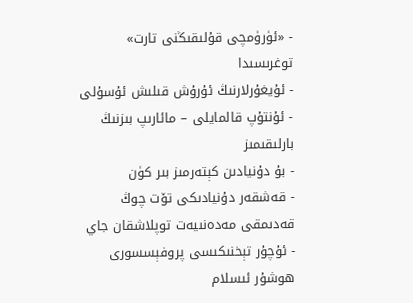- «ئۈرۈمچى قۇلىقىڭنى تارت» توغرىسىدا
- ئۇيغۇرلارنىڭ ئۇرۇش قىلىش ئۇسۇلى
- ئۇنتۇپ قالمايلى – مائارىپ بىزنىڭ بارلىقىمىز
- بۇ دۇنيادىن كېتەرمىز بىر كۈن
- قەشقەر دۇنيادىكى تۆت چوڭ قەدىمقى مەدەنىيەت توپلاشقان جاي
- ئۇچۇر تېخنىكىسى پروفېسسورى ھوشۇر ئىسلام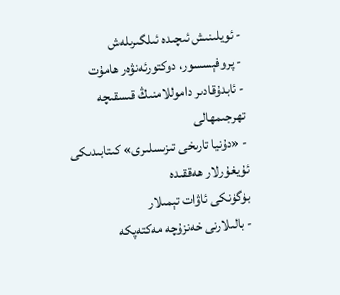- ئويلىنىش ئىچىدە ئىلگىرىلەش
- پروفېسسور، دوكتورئەنۋەر ھامۇت
- ئابدۇقادىر داموللامنىڭ قىسقىچه تهرجىمھالى
- «دۇنيا تارىخى تىزىسلىرى» كىتابىدىكى ئۇيغۇرلار ھەققىدە
بۈگۈنكى ئاۋات تېمىلار
- بالىلارنى خەنزۇچە مەكتەپكە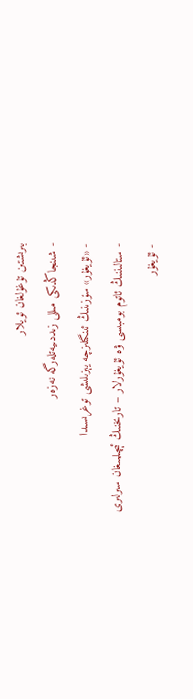بىرىشتىن تۇغۇلغان ئويلار
- شىنجاڭدىكى مىللى زىددىيەتلەرگە نەزەر
- «ئۇيغۇر» سۆزىنىڭ ئىنگىلىزچە يېزىلىشى توغرىسىدا
- ستالىننىڭ ئاتوم بومبىسى ۋە ئۇيغۇرلار – تارىخنىڭ ئېچىلمىغان سىرلىرى
- ئۇيغۇر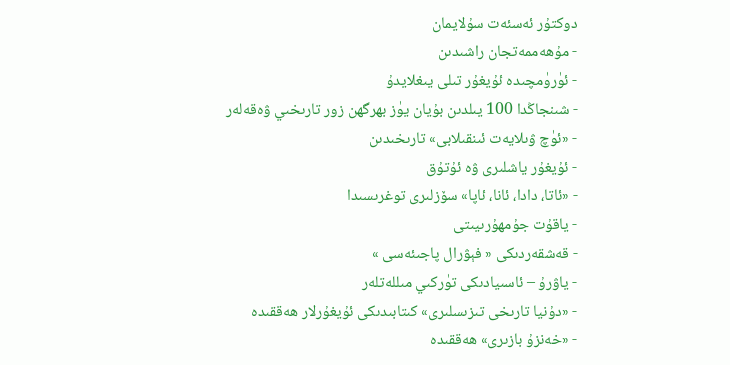دوكتۇر ئەسئەت سۇلايمان
- مۇھەممەتجان راشىدىن
- ئۈرۈمچىدە ئۇيغۇر تىلى يىغلايدۇ
- شىنجاڭدا 100 يىلدىن بۇيان يۈز بهرگهن زور تارىخىي ۋەقەلەر
- «ئۈچ ۋىلايەت ئىنقىلابى» تارىخىدىن
- ئۇيغۇر ياشلىرى ۋە ئۇتۇق
- «ئاتا، دادا، ئانا، ئاپا» سۆزلىرى توغرىسىدا
- ياقۇت جۇمھۇرىيىتى
- قەشقەردىكى « فېۋرال پاجىئەسى »
- ياۋرۇ – ئاسىيادىكى تۈركىي مىللەتلەر
- «دۇنيا تارىخى تىزىسلىرى» كىتابىدىكى ئۇيغۇرلار ھەققىدە
- «خەنزۇ بازىرى» ھەققىدە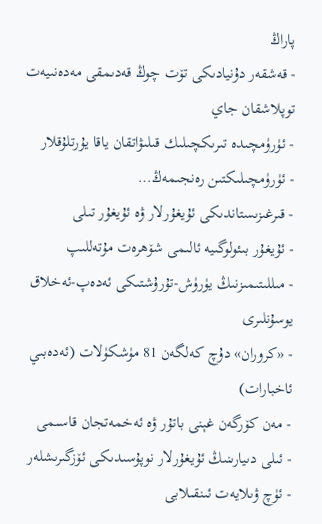پاراڭ
- قەشقەر دۇنيادىكى تۆت چوڭ قەدىمقى مەدەنىيەت توپلاشقان جاي
- ئۈرۈمچىدە تىرىكچىلىك قىلىۋاتقان ياقا يۇرتلۇقلار
- ئۈرۈمچىلىكتىن رەنجىمەڭ…
- قىرغىزىستاندىكى ئۇيغۇرلار ۋە ئۇيغۇر تىلى
- ئۇيغۇر بىئولوگىيە ئالىمى شۆھرەت مۇتەللىپ
- مىللىتىمىزنىڭ يۈرۈش-تۇرۇشتىكى ئەدەپ-ئەخلاق يوسۇنلىرى
- «كروران» دۇچ كەلگەن 81 مۈشكۈلات (ئەدەبىي ئاخبارات)
- مەن كۆرگەن غېنى باتۇر ۋە ئەخمەتجان قاسىمى
- ئىلى دىيارىنىڭ ئۇيغۇرلار نوپۇسىدىكى ئۆزگىرىشلەر
- ئۈچ ۋىلايەت ئىنقىلابى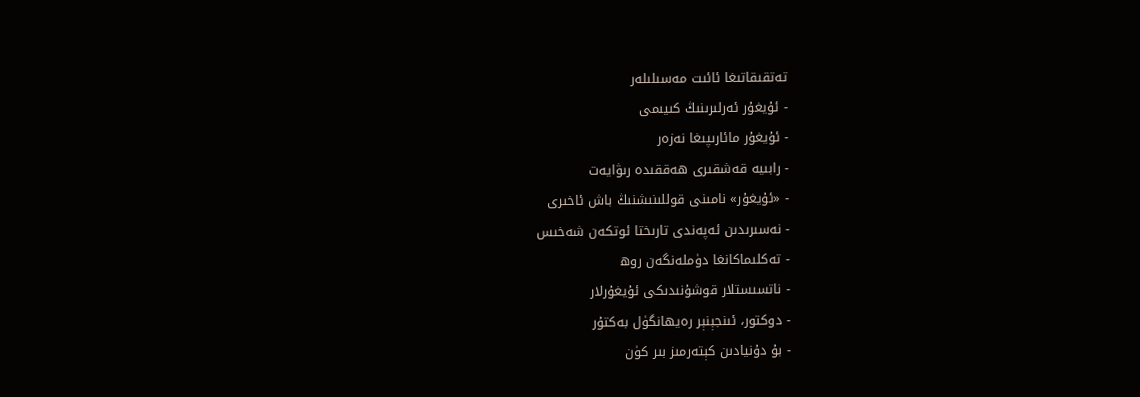تەتقىقاتىغا ئائىت مەسىلىلەر
- ئۇيغۇر ئەرلىرىنىڭ كىيىمى
- ئۇيغۇر مائارىپىغا نەزەر
- رابىيە قەشقىرى ھەققىدە رىۋايەت
- «ئۇيغۇر» نامىنى قوللىنىشنىڭ باش ئاخىرى
- نەسىرىدىن ئەپەندى تارىختا ئوتكەن شەخىس
- تەكلىماكانغا دۈملەنگەن روھ
- ناتسىستلار قوشۇنىدىكى ئۇيغۇرلار
- دوكتور، ئىنجېنېر رەيھانگۈل بەكتۇر
- بۇ دۇنيادىن كېتەرمىز بىر كۈن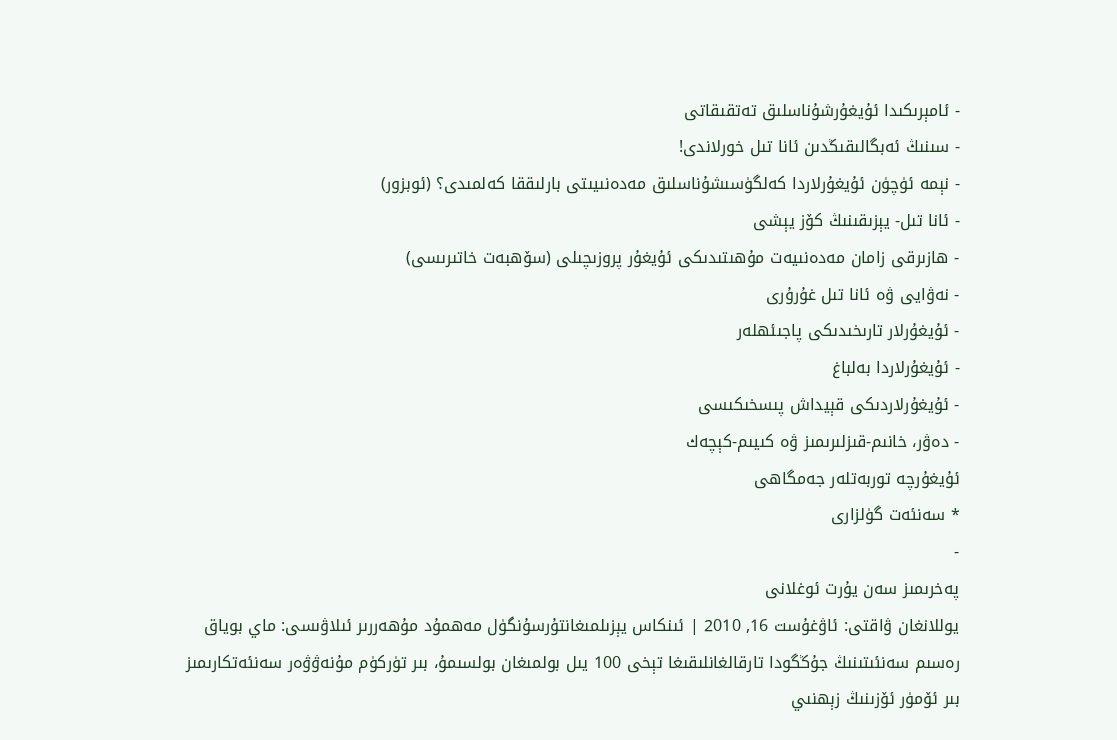- ئامېرىكىدا ئۇيغۇرشۇناسلىق تەتقىقاتى
- سىنىڭ ئەبگالىقىڭدىن ئانا تىل خورلاندى!
- نېمە ئۈچۈن ئۇيغۇرلاردا كەلگۈسىشۇناسلىق مەدەنىيىتى بارلىققا كەلمىدى؟ (ئوبزور)
- ئانا تىل- يېزىقىنىڭ كۆز يېشى
- ھازىرقى زامان مەدەنىيەت مۇھىتىدىكى ئۇيغۇر پروزىچىلى (سۆھبەت خاتىرىسى)
- نەۋايى ۋە ئانا تىل غۇرۇرى
- ئۇيغۇرلار تارىخىدىكى پاجىئهلەر
- ئۇيغۇرلاردا بەلباغ
- ئۇيغۇرلاردىكى قېيداش پىسخىكىسى
- دەۋر، خانىم-قىزلىرىمىز ۋە كىيىم-كېچەك
ئۇيغۇرچە توربەتلەر جەمگاھى
* سەنئەت گۈلزارى
-
پەخرىمىز سەن يۇرت ئوغلانى
يوللانغان ۋاقتى: ئاۋغۇست 16, 2010 | ئىنكاس يېزىلمىغانتۇرسۇنگۈل مەھمۇد مۇھەررىر ئىلاۋىسى: ماي بوياق رەسىم سەنئىتىنىڭ جۇڭگودا تارقالغانلىقىغا تېخى 100 يىل بولمىغان بولسىمۇ، بىر تۈركۈم مۇنەۋۋەر سەنئەتكارىمىز بىر ئۆمۈر ئۆزىنىڭ زېھنىي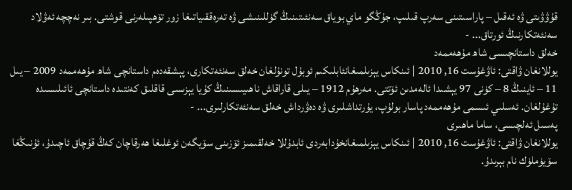قۇۋۋىتى ۋە ئەقىل – پاراسىتىنى سەرپ قىلىپ، جۇڭگو ماي بوياق سەنئىتىنىڭ گۈللىنىشى ۋە تەرەققىياتىغا زور تۆھپىلەرنى قوشتى. بىر نەچچە ئەۋلاد سەنئەتكارنىڭ ئورتاق... -
خەلق داستانچىسى شاھ مۇھەممەد
يوللانغان ۋاقتى: ئاۋغۇست 16, 2010 | ئىنكاس يېزىلمىغانئابلىكىم ئوبۇل تونۇلغان خەلق سەنئەتكارى، پېشقەدەم داستانچى شاھ مۇھەممەد 2009 – يىل 11 – ئاينىڭ 8 – كۈنى 97 يېشىدا ئالەمدىن ئۆتتى. مەرھۇم 1912 – يىلى قاراقاش ناھىيىسىنىڭ كۇيا يېزىسى قاقلىق كەنتىدە داستانچى ئائىلىسىدە تۇغۇلغان. ئەسلىي ئىسمى مۇھەممەد پاسار بولۇپ، يۇرتداشلىرى ۋە دەۋرداش خەلق سەنئەتكارلىرى... -
پەسىل ئەلچىسى، ساما ماھىرى
يوللانغان ۋاقتى: ئاۋغۇست 16, 2010 | ئىنكاس يېزىلمىغانخۇدابەردى ئابدۇللا خەلقىمىز ئۆزىنى سۆيگەن ئوغلىغا ھەرقاچان كەڭ قۇچاق ئاچىدۇ، ئۇنىڭغا سۆيۈملۈك نام بېرىدۇ.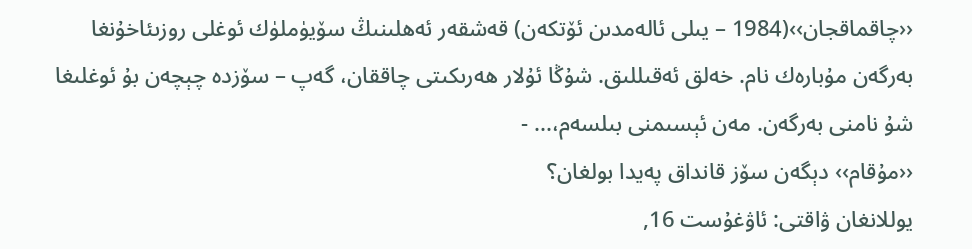‹‹چاقماقجان››(1984 – يىلى ئالەمدىن ئۆتكەن) قەشقەر ئەھلىنىڭ سۆيۈملۈك ئوغلى روزىئاخۇنغا بەرگەن مۇبارەك نام. خەلق ئەقىللىق. شۇڭا ئۇلار ھەرىكىتى چاققان، گەپ – سۆزدە چېچەن بۇ ئوغلىغا شۇ نامنى بەرگەن. مەن ئېسىمنى بىلسەم،... -
‹‹مۇقام›› دېگەن سۆز قانداق پەيدا بولغان؟
يوللانغان ۋاقتى: ئاۋغۇست 16,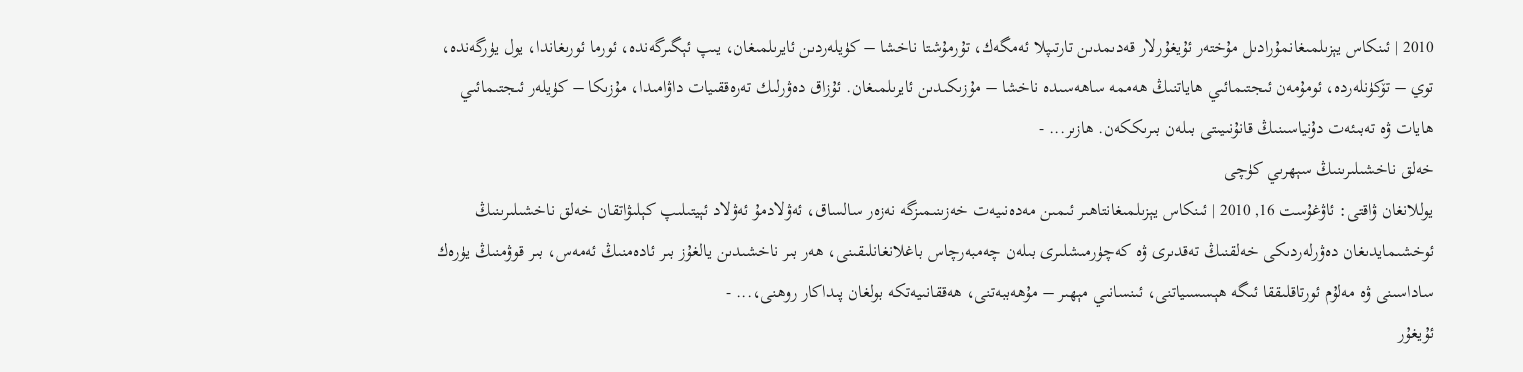2010 | ئىنكاس يېزىلمىغانمۇرادىل مۇختەر ئۇيغۇرلار قەدىمدىن تارتىپلا ئەمگەك، تۇرمۇشتا ناخشا – كۈيلەردىن ئايرىلمىغان، يىپ ئېگىرگەندە، ئورما ئورىغاندا، يول يۈرگەندە، توي – تۆكۈنلەردە، ئومۇمەن ئىجتىمائىي ھاياتنىڭ ھەممە ساھەسىدە ناخشا – مۇزىكىدىن ئايرىلمىغان. ئۇزاق دەۋرلىك تەرەققىيات داۋامىدا، مۇزىكا – كۈيلەر ئىجتىمائىي ھايات ۋە تەبىئەت دۇنياسىنىڭ قانۇنىيىتى بىلەن بىرىككەن. ھازىر... -
خەلق ناخشىلىرىنىڭ سېھرىي كۈچى
يوللانغان ۋاقتى: ئاۋغۇست 16, 2010 | ئىنكاس يېزىلمىغانتاھىر ئىمىن مەدەنىيەت خەزىنىمىزگە نەزەر سالساق، ئەۋلادمۇ ئەۋلاد ئېيتىلىپ كېلىۋاتقان خەلق ناخشىلىرىنىڭ ئوخشىمايدىغان دەۋرلەردىكى خەلقنىڭ تەقدىرى ۋە كەچۈرمىشلىرى بىلەن چەمبەرچاس باغلانغانلىقىنى، ھەر بىر ناخشىدىن يالغۇز بىر ئادەمنىڭ ئەمەس، بىر قوۋمنىڭ يۈرەك ساداسىنى ۋە مەلۇم ئورتاقلىققا ئىگە ھېسسىياتنى، ئىنسانىي مېھىر – مۇھەببەتنى، ھەققانىيەتكە بولغان پىداكار روھنى،... -
ئۇيغۇر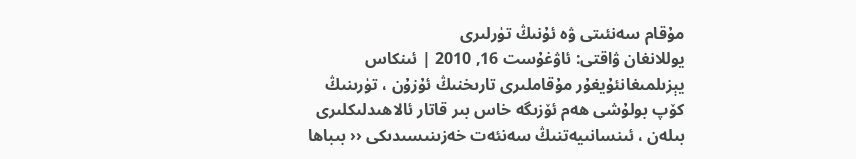مۇقام سەنئىتى ۋە ئۇنىڭ تۈرلىرى
يوللانغان ۋاقتى: ئاۋغۇست 16, 2010 | ئىنكاس يېزىلمىغانئۇيغۇر مۇقاملىرى تارىخنىڭ ئۇزۇن ، تۈرىنىڭ كۆپ بولۇشى ھەم ئۆزىگە خاس بىر قاتار ئالاھىدلىكلىرى بىلەن ، ئىنسانىيەتنىڭ سەنئەت خەزىنىسىدىكى ‹‹ بىباھا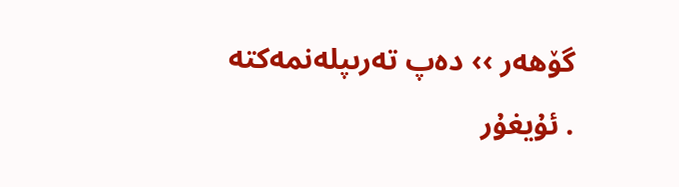گۆھەر ›› دەپ تەرىپلەنمەكتە . ئۇيغۇر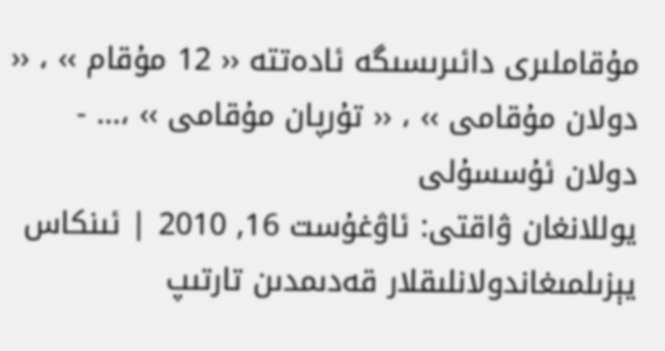مۇقاملىرى دائىرىسىگە ئادەتتە ‹‹ 12 مۇقام ›› ، ‹‹ دولان مۇقامى ›› ، ‹‹ تۇرپان مۇقامى ›› ،... -
دولان ئۇسسۇلى
يوللانغان ۋاقتى: ئاۋغۇست 16, 2010 | ئىنكاس يېزىلمىغاندولانلىقلار قەدىمدىن تارتىپ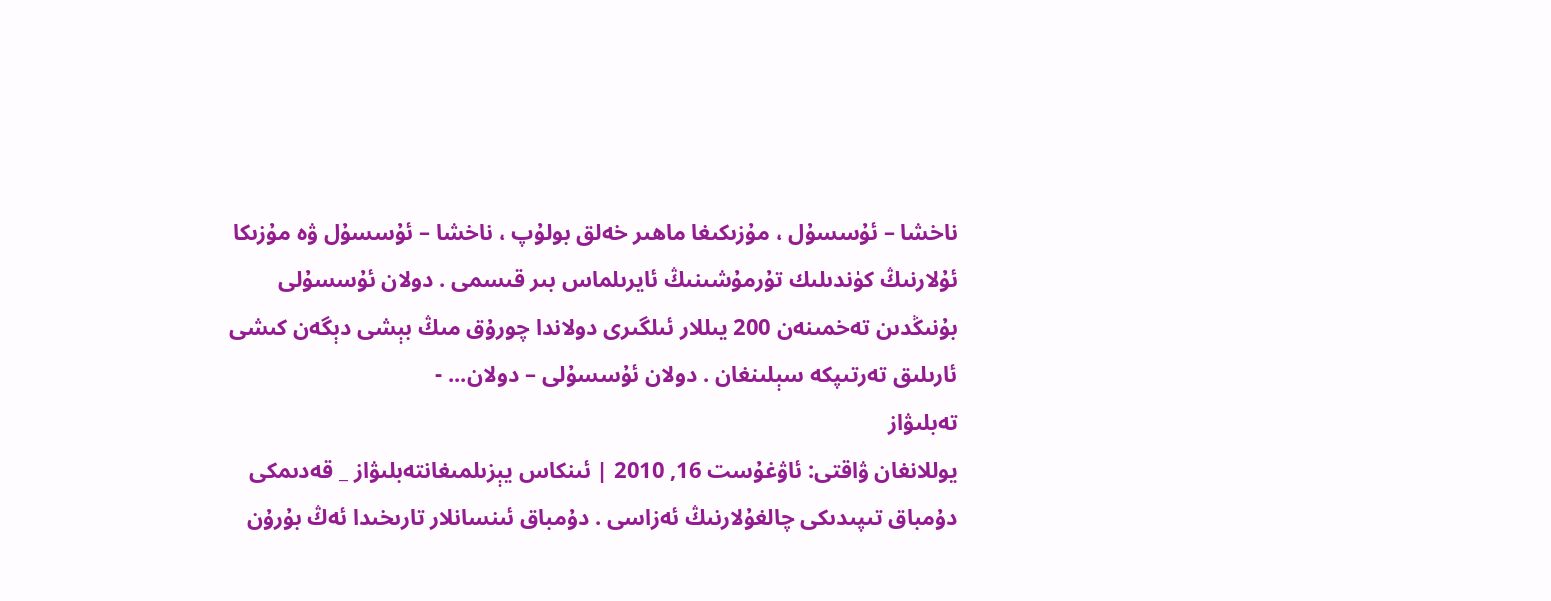ناخشا – ئۇسسۇل ، مۇزىكىغا ماھىر خەلق بولۇپ ، ناخشا – ئۇسسۇل ۋە مۇزىكا ئۇلارنىڭ كۈندىلىك تۇرمۇشىنىڭ ئايرىلماس بىر قىسمى . دولان ئۇسسۇلى بۇنىڭدىن تەخمىنەن 200 يىللار ئىلگىرى دولاندا چورۇق مىڭ بېشى دېگەن كىشى ئارىلىق تەرتىپكە سېلىنغان . دولان ئۇسسۇلى – دولان... -
تەبلىۋاز
يوللانغان ۋاقتى: ئاۋغۇست 16, 2010 | ئىنكاس يېزىلمىغانتەبلىۋاز _ قەدىمكى دۇمباق تىپىدىكى چالغۇلارنىڭ ئەزاسى . دۇمباق ئىنسانلار تارىخىدا ئەڭ بۇرۇن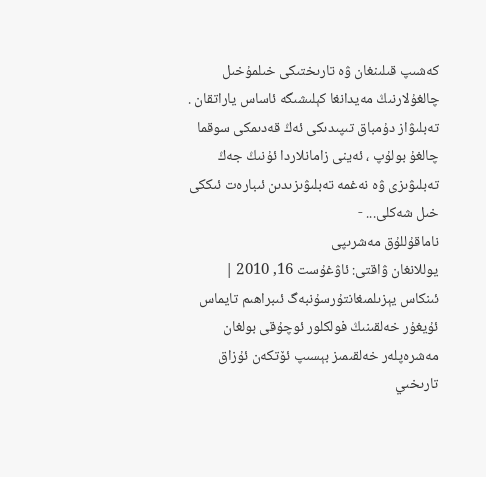كەشىپ قىلىنغان ۋە تارىختىكى خىلمۇخىل چالغۇلارنىڭ مەيدانغا كېلىشىگە ئاساس ياراتقان . تەبلىۋاز دۇمباق تىپىدىكى ئەڭ قەدىمكى سوقما چالغۇ بولۇپ ، ئەينى زامانلاردا ئۇنىڭ جەڭ تەبلىۋىزى ۋە نەغمە تەبلىۋىزىدىن ئىبارەت ئىككى خىل شەكلى... -
ناماقۇللۇق مەشرىپى
يوللانغان ۋاقتى: ئاۋغۇست 16, 2010 | ئىنكاس يېزىلمىغانتۇرسۇنبەگ ئىبراھىم تايماس ئۇيغۇر خەلقىنىڭ فولكلور ئوچۇقى بولغان مەشرەپلەر خەلقىمىز بېسىپ ئۆتكەن ئۇزاق تارىخىي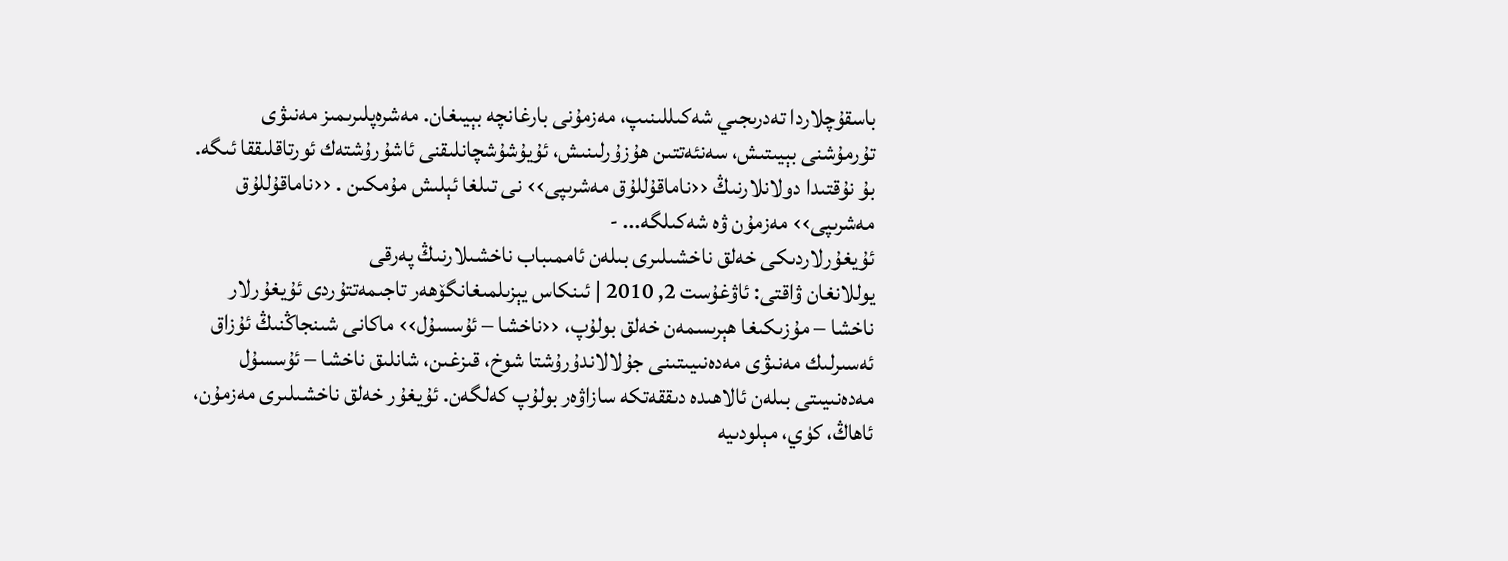باسقۇچلاردا تەدرىجىي شەكىللىنىپ، مەزمۇنى بارغانچە بېيىغان. مەشرەپلىرىمىز مەنىۋى تۇرمۇشنى بېيىتىش، سەنئەتتىن ھۇزۇرلىنىش، ئۇيۇشۇشچانلىقنى ئاشۇرۇشتەك ئورتاقلىققا ئىگە. بۇ نۇقتىدا دولانلارنىڭ ‹‹ناماقۇللۇق مەشرىپى›› نى تىلغا ئېلىش مۇمكىن . ‹‹ناماقۇللۇق مەشرىپى›› مەزمۇن ۋە شەكىلگە... -
ئۇيغۇرلاردىكى خەلق ناخشىلىرى بىلەن ئاممىباب ناخشىلارنىڭ پەرقى
يوللانغان ۋاقتى: ئاۋغۇست 2, 2010 | ئىنكاس يېزىلمىغانگۆھەر تاجىمەتتۇردى ئۇيغۇرلار ناخشا – مۇزىكىغا ھېرىسمەن خەلق بولۇپ، ‹‹ناخشا – ئۇسسۇل›› ماكانى شىنجاڭنىڭ ئۇزاق ئەسىرلىك مەنىۋى مەدەنىيىتىنى جۇلالاندۇرۇشتا شوخ، قىزغىن، شانلىق ناخشا – ئۇسسۇل مەدەنىيىتى بىلەن ئالاھىدە دىققەتكە سازاۋەر بولۇپ كەلگەن. ئۇيغۇر خەلق ناخشىلىرى مەزمۇن، ئاھاڭ، كۈي، مېلودىيە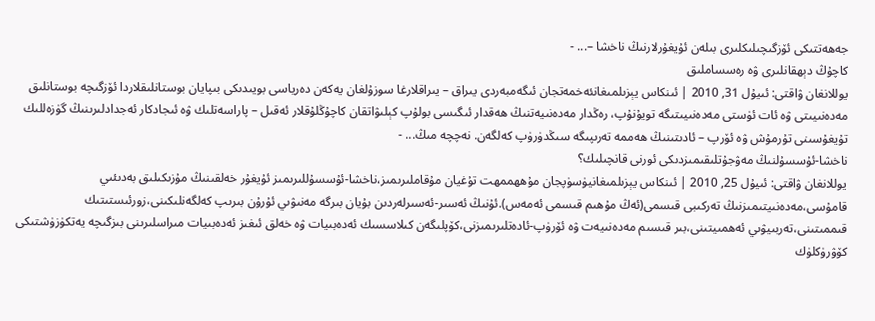جەھەتتىكى ئۆزگىچىلىكلىرى بىلەن ئۇيغۇرلارنىڭ ناخشا –... -
كاچۇڭ دېھقانلىرى ۋە رەسساملىق
يوللانغان ۋاقتى: ئىيۇل 31, 2010 | ئىنكاس يېزىلمىغانئەخمەتجان ئىگەمبەردى يىراق – يىراقلارغا سوزۇلغان يەكەن دەرياسى بويىدىكى بىپايان بوستانلىقلاردا ئۆزگىچە بوستانلىق مەدەنىيىتى ۋە ئات ئۈستى مەدەنىيىتىگە تويۇنۇپ، رەڭدار مەدەنىيەتنىڭ ھەقدار ئىگىسى بولۇپ كېلىۋاتقان كاچۇڭلۇقلار ئەقىل – پاراسەتلىك ۋە ئىجادكار ئەجدادلىرىنىڭ گۈزەللىك تۇيغۇسىنى تۇرمۇش ۋە ئۆرپ – ئادىتىنىڭ ھەممە تەرىپىگە سىڭدۈرۈپ كەلگەن. نەچچە مىڭ... -
ناخشا-ئۇسسۇلنىڭ مەۋجۇتلىقىمىزدىكى ئورنى قانچىلىك؟
يوللانغان ۋاقتى: ئىيۇل 25, 2010 | ئىنكاس يېزىلمىغانيۈسۈپجان مۇھهممهت تۇغيان مۇقاملىرىمىز،ناخشا-ئۇسسۇللىرىمىز ئۇيغۇر خەلقىنىڭ مۇزىكىلىق بەدىئىي قامۇسى،مەدەنىيتىمىزنىڭ تەركىبى قىسمى(ئەڭ مۇھىم قىسمى ئەمەس).ئۇنىڭ ئەسىر-ئەسىرلەردىن بۇيان بىرگە مەنىۋىي ئۇرۇن بىرىپ كەلگەنلىكىنى،زورئىستىتىك قىممىتىنى،تەربىيۋىي ئەھمىيتىنى،بىر قىسىم مەدەنىيەت ۋە ئۆرۈپ-ئادەتلىرىمىزنى،كۆپلىگەن كىلاسسىك ئەدەبىيات ۋە خەلق ئىغىز ئەدەبىيات مىراسلىرىنى بىزگىچە يەتكۈزۈشتىكى كۆۋرۈكلۈك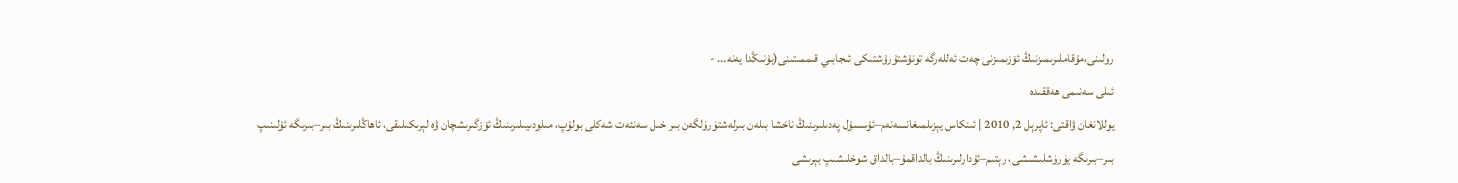رولىنى،مۇقاملىرىمىزنىڭ ئۆزىمىزنى چەت ئەللەرگە تونۇشتۇرۇشتىكى ئىجابىي قىممىتىنى(بۇنىڭدا يەنە... -
ئىلى سەنىمى ھەققىدە
يوللانغان ۋاقتى: ئاپرېل 2, 2010 | ئىنكاس يېزىلمىغانسەنەم–ئۇسسۇل پەدىلىرىنىڭ ناخشا بىلەن بىرلەشتۈرۈلگەن بىر خىل سەنئەت شەكلى بولۇپ، مىلودىيىلىرىنىڭ ئۆزگىرىشچان ۋە لېرىكىلىقى، ئاھاڭلىرىنىڭ بىر–بىرىگە ئۇلىنىپ بىر–بىرىگە يۈرۈشلىشىشى، رېتىم–ئۇدارلىرىنىڭ بالداقمۇ–بالداق شوخلىشىپ بېرىشى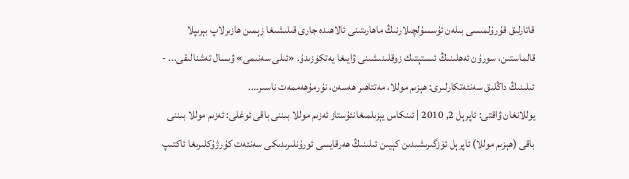قاتارلىق قۇرۇلمىسى بىلەن ئۇسسۇلچىلارنىڭ ماھارىتىنى ئالاھىدە جارى قىلىشىغا زېمىن ھازىرلاپ بېرىپلا قالماستىن، سورۇن ئەھلىنىڭ ئىستېتىك زوقلىنىشىنى ۋايىغا يەتكۈزىدۇ. «ئىلى سەنىمى» ۋىسال تەشنالىقى... -
ئىلىنىڭ داڭلىق سەنئەتكارلىرى: ھېزىم موللا، مەتتاھىر ھەسەن، نۇرمۇھەممەت ناسىر….
يوللانغان ۋاقتى: ئاپرېل 2, 2010 | ئىنكاس يېزىلمىغانئۇستاز ئەزىم موللا بىننى باقى ئوغلى: ئەزىم موللا بىننى باقى (ھېزىم موللا) ئاپرېل ئۆزگىرىشىدىن كېيىن ئىلىنىڭ ھەرقايسى ئورۇنلىرىدىكى سەنئەت كۇرژۇكلىرىغا ئاكتىپ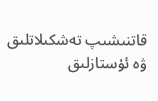قاتنىشىپ تەشكىلاتلىق ۋە ئۇستازلىق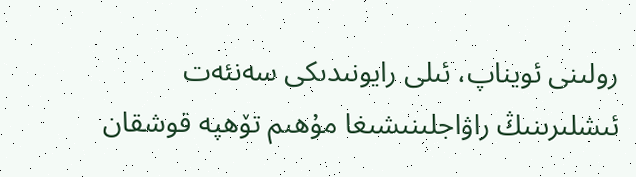رولىنى ئويناپ، ئىلى رايونىدىكى سەنئەت ئىشلىرىنىڭ راۋاجلىنىشىغا مۇھىم تۆھپە قوشقان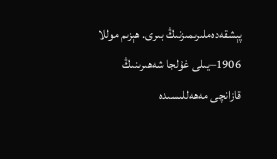پېشقەدەملىرىمىزنىڭ بىرى. ھېزىم موللا 1906–يىلى غۇلجا شەھىرىنىڭ قازانچى مەھەللىسىدە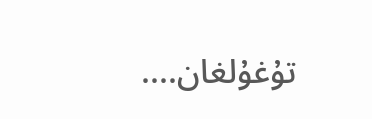تۇغۇلغان....